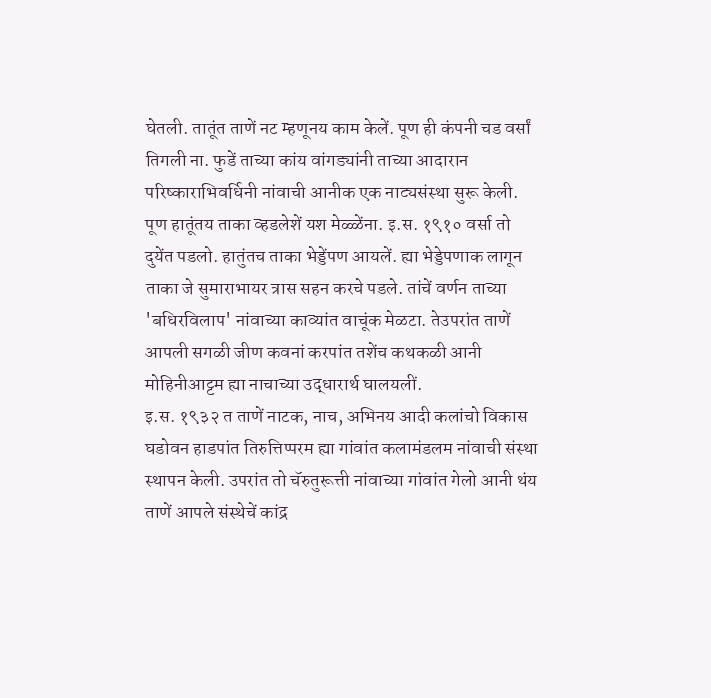घेतली. तातूंत ताणें नट म्हणूनय काम केलें. पूण ही कंपनी चड वर्सां तिगली ना. फुडें ताच्या कांय वांगड्यांनी ताच्या आदारान परिष्काराभिवर्धिनी नांवाची आनीक एक नाट्यसंस्था सुरू केली. पूण हातूंतय ताका व्हडलेशें यश मेळ्ळेंना. इ.स. १९१० वर्सा तो दुयेंत पडलो. हातुंतच ताका भेड्डेंपण आयलें. ह्या भेड्डेपणाक लागून ताका जे सुमाराभायर त्रास सहन करचे पडले. तांचें वर्णन ताच्या 'बधिरविलाप' नांवाच्या काव्यांत वाचूंक मेळटा. तेउपरांत ताणें आपली सगळी जीण कवनां करपांत तशेंच कथकळी आनी मोहिनीआट्टम ह्या नाचाच्या उद्धारार्थ घालयलीं.
इ.स. १९३२ त ताणें नाटक, नाच, अभिनय आदी कलांचो विकास घडोवन हाडपांत तिरुत्तिप्परम ह्या गांवांत कलामंडलम नांवाची संस्था स्थापन केली. उपरांत तो चॅरुतुरूत्ती नांवाच्या गांवांत गेलो आनी थंय ताणें आपले संस्थेचें कांद्र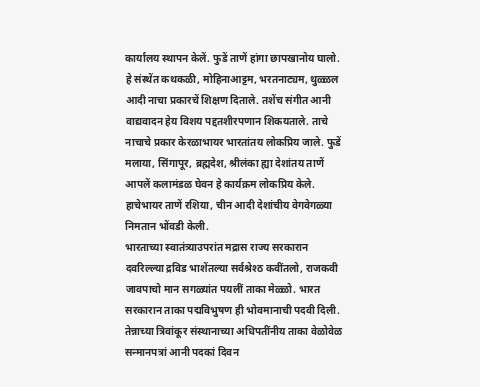कार्यालय स्थापन केलें. फुडें ताणें हांगा छापखानोय घालो. हे संस्थेंत कथकळी, मोहिनाआट्टम, भरतनाट्यम, थुळ्ळल आदी नाचा प्रकारचें शिक्षण दिताले. तशेंच संगीत आनी वाद्यवादन हेय विशय पद्दतशीरपणान शिकयताले. ताचे नाचाचे प्रकार केरळाभायर भारतांतय लोकप्रिय जाले. फुडें मलाया, सिंगापूर, ब्रह्मदेश, श्रीलंका ह्या देशांतय ताणें आपलें कलामंडळ घेवन हे कार्यक्रम लोकप्रिय केले. हाचेभायर ताणें रशिया, चीन आदी देशांचीय वेगवेगळ्या निमतान भोंवडी केली.
भारताच्या स्वातंत्र्याउपरांत मद्रास राज्य सरकारान दवरिल्ल्या द्रविड भाशेंतल्या सर्वश्रेश्ठ कवींतलो, राजकवी जावपाचो मान सगळ्यांत पयलीं ताका मेळ्ळो. भारत सरकारान ताका पद्मविभुषण ही भोवमानाची पदवी दिली. तेन्नाच्या त्रिवांकूर संस्थानाच्या अधिपतींनीय ताका वेळोवेळ सन्मानपत्रां आनी पदकां दिवन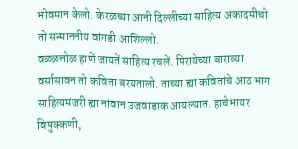भोवमान केलो. केरळच्या आनी दिल्लीच्या साहित्य अकादमीचो तो सन्माननीय वांगडी आशिल्लो.
वळ्ळत्तोळ हाणें जायतें साहित्य रचलें. पिरायेच्या बाराव्या वर्सासावन तो कविता बरयतालो. ताच्या ह्या कवितांचे आठ भाग साहित्यमंजरी ह्या नांवान उजवाडाक आयल्यात. हाचेभायर विषुक्कणी,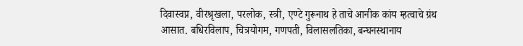दिवास्वप्न, वीरश्रृखला, परलोक, स्त्री, एण्टे गुरूनाथ हे ताचे आनीक कांय म्हत्वाचे ग्रंथ आसात. बधिरविलाप, चित्रयोगम, गणपती, विलासलतिका, बन्घनस्थानाय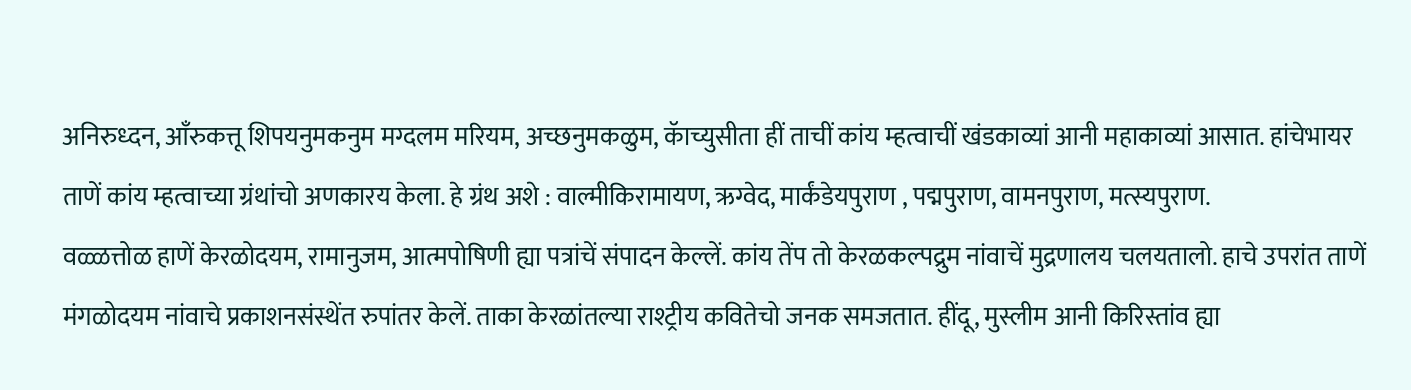अनिरुध्दन, आँरुकत्तू शिपयनुमकनुम मग्दलम मरियम, अच्छनुमकळुम, कॅाच्युसीता हीं ताचीं कांय म्हत्वाचीं खंडकाव्यां आनी महाकाव्यां आसात. हांचेभायर ताणें कांय म्हत्वाच्या ग्रंथांचो अणकारय केला. हे ग्रंथ अशे : वाल्मीकिरामायण, ऋग्वेद, मार्कंडेयपुराण , पद्मपुराण, वामनपुराण, मत्स्यपुराण.
वळ्ळत्तोळ हाणें केरळोदयम, रामानुजम, आत्मपोषिणी ह्या पत्रांचें संपादन केल्लें. कांय तेंप तो केरळकल्पद्रुम नांवाचें मुद्रणालय चलयतालो. हाचे उपरांत ताणें मंगळोदयम नांवाचे प्रकाशनसंस्थेंत रुपांतर केलें. ताका केरळांतल्या राश्ट्रीय कवितेचो जनक समजतात. हींदू, मुस्लीम आनी किरिस्तांव ह्या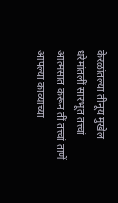केरळांतल्या तीनूय मुखेल धरेमांतलीं सारभूत तत्त्वां आत्मसात करून तीं तत्त्वां ताणें आपल्या काव्याच्या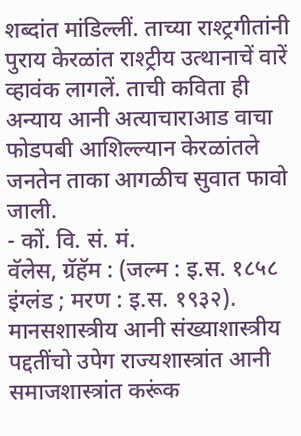शब्दांत मांडिल्लीं. ताच्या राश्ट्रगीतांनी पुराय केरळांत राश्ट्रीय उत्थानाचें वारें व्हावंक लागलें. ताची कविता ही अन्याय आनी अत्याचाराआड वाचा फोडपबी आशिल्ल्यान केरळांतले जनतेन ताका आगळीच सुवात फावो जाली.
- कों. वि. सं. मं.
वॅलेस, ग्रॅहॅम : (जल्म : इ.स. १८५८ इंग्लंड ; मरण : इ.स. १९३२).
मानसशास्त्रीय आनी संख्याशास्त्रीय पद्दतींचो उपेग राज्यशास्त्रांत आनी समाजशास्त्रांत करूंक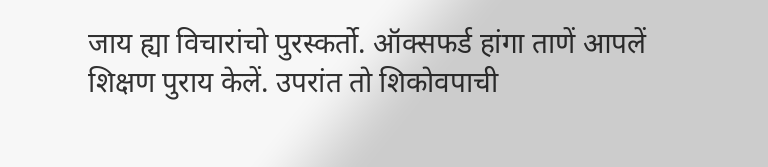जाय ह्या विचारांचो पुरस्कर्तो. ऑक्सफर्ड हांगा ताणें आपलें शिक्षण पुराय केलें. उपरांत तो शिकोवपाची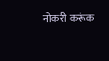नोकरी करूंक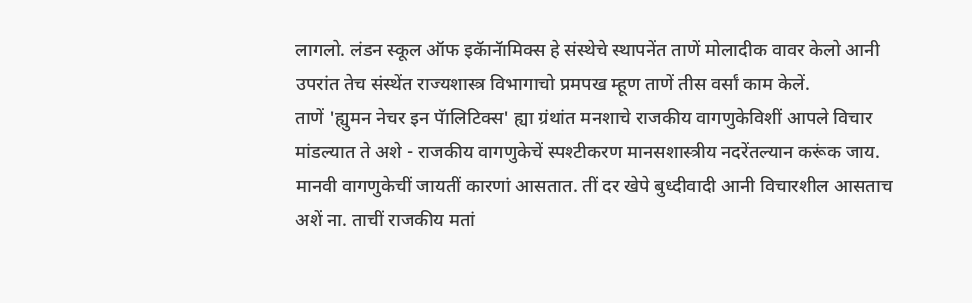लागलो. लंडन स्कूल ऑफ इकॅानॅामिक्स हे संस्थेचे स्थापनेंत ताणें मोलादीक वावर केलो आनी उपरांत तेच संस्थेंत राज्यशास्त्र विभागाचो प्रमपख म्हूण ताणें तीस वर्सां काम केलें.
ताणें 'ह्युमन नेचर इन पॅालिटिक्स' ह्या ग्रंथांत मनशाचे राजकीय वागणुकेविशीं आपले विचार मांडल्यात ते अशे - राजकीय वागणुकेचें स्पश्टीकरण मानसशास्त्रीय नदरेंतल्यान करूंक जाय. मानवी वागणुकेचीं जायतीं कारणां आसतात. तीं दर खेपे बुध्दीवादी आनी विचारशील आसताच अशें ना. ताचीं राजकीय मतां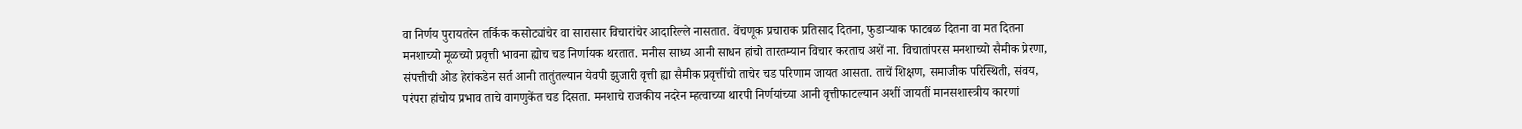वा निर्णय पुरायतरेन तर्किक कसोट्यांचेर वा सारासार विचारांचेर आदारिल्ले नासतात. वेंचणूक प्रचाराक प्रतिसाद दितना, फुडाऱ्याक फाटबळ दितना वा मत दितना मनशाच्यो मूळच्यो प्रवृत्ती भावना ह्योच चड निर्णायक थरतात. मनीस साध्य आनी साधन हांचो तारतम्यान विचार करताच अशें ना. विचातांपरस मनशाच्यो सैमीक प्रेरणा, संपत्तीची ओड हेरांकडेन सर्त आनी तातुंतल्यान येवपी झुजारी वृत्ती ह्या सैमीक प्रवृत्तींचो ताचेर चड परिणाम जायत आसता. ताचें शिक्षण, समाजीक परिस्थिती, संवय, परंपरा हांचोय प्रभाव ताचे वागणुकेंत चड दिसता. मनशाचे राजकीय नदरेन म्हत्वाच्या थारपी निर्णयांच्या आनी वृत्तीफाटल्यान अशीं जायतीं मानसशास्त्रीय कारणां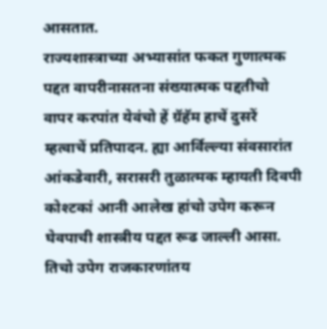आसतात.
राज्यशास्त्राच्या अभ्यासांत फकत गुणात्मक पद्दत वापरीनासतना संख्यात्मक पद्दतीचो वापर करपांत येवंचो हें ग्रॅहॅम हाचें दुसरें म्हत्वाचें प्रतिपादन. ह्या आर्विल्ल्या संवसारांत आंकडेवारी, सरासरी तुळात्मक म्हायती दिवपी कोश्टकां आनी आलेख हांचो उपेग करून घेवपाची शास्त्रीय पद्दत रूढ जाल्ली आसा. तिचो उपेग राजकारणांतय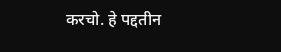करचो. हे पद्दतीन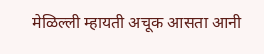मेळिल्ली म्हायती अचूक आसता आनी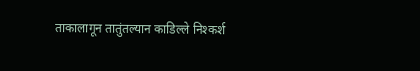ताकालागून तातुंतल्यान काडिल्ले निश्कर्श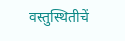वस्तुस्थितीचें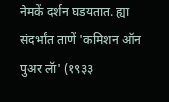नेमकें दर्शन घडयतात. ह्या संदर्भांत ताणें 'कमिशन ऑन पुअर लॅा' (१९३३